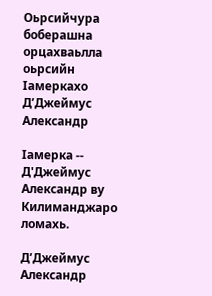Оьрсийчура боберашна орцахваьлла оьрсийн Iамеркахо Д’Джеймус Александр

Iамерка -- Д'Джеймус Александр ву Килиманджаро ломахь.

Д’Джеймус Александр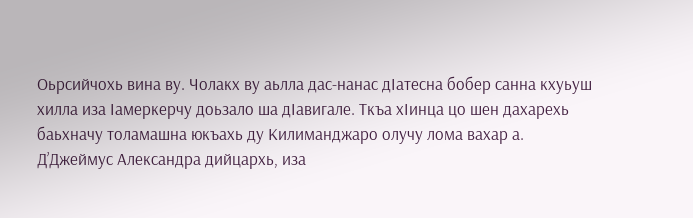Оьрсийчохь вина ву. Чолакх ву аьлла дас-нанас дIатесна бобер санна кхуьуш хилла иза Iамеркерчу доьзало ша дIавигале. Ткъа хIинца цо шен дахарехь баьхначу толамашна юкъахь ду Килиманджаро олучу лома вахар а.
Д’Джеймус Александра дийцархь, иза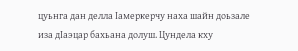цуьнга дан делла Iамеркерчу наха шайн доьзале иза дIаэцар бахьана долуш. Цундела кху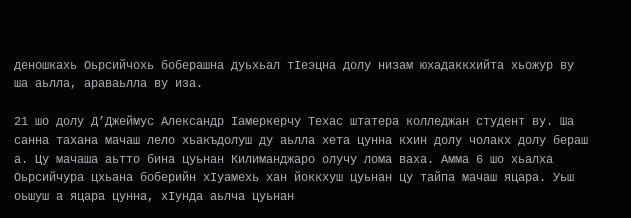деношкахь Оьрсийчохь боберашна дуьхьал тIеэцна долу низам юхадаккхийта хьожур ву ша аьлла, араваьлла ву иза.

21 шо долу Д’Джеймус Александр Iамеркерчу Техас штатера колледжан студент ву. Ша санна тахана мачаш лело хьакъдолуш ду аьлла хета цунна кхин долу чолакх долу бераш а. Цу мачаша аьтто бина цуьнан Килиманджаро олучу лома ваха. Амма 6 шо хьалха Оьрсийчура цхьана боберийн хIуамехь хан йоккхуш цуьнан цу тайпа мачаш яцара. Уьш оьшуш а яцара цунна, хIунда аьлча цуьнан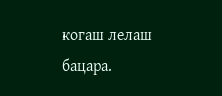когаш лелаш бацара.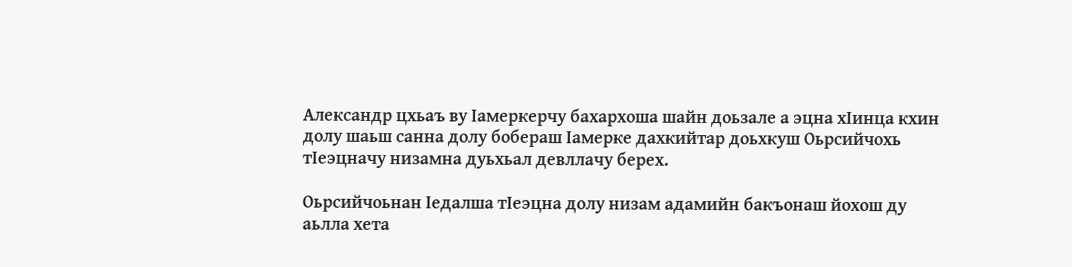Александр цхьаъ ву Iамеркерчу бахархоша шайн доьзале а эцна хIинца кхин долу шаьш санна долу бобераш Iамерке дахкийтар доьхкуш Оьрсийчохь тIеэцначу низамна дуьхьал девллачу берех.

Оьрсийчоьнан Iедалша тIеэцна долу низам адамийн бакъонаш йохош ду аьлла хета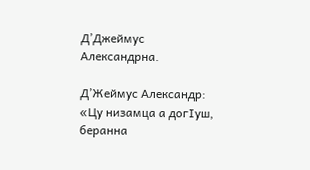Д’Джеймус Александрна.

Д’Жеймус Александр: «Цу низамца а догIуш, беранна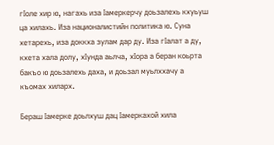гIоле хир ю, нагахь иза Iамеркерчу доьзалехь кхуьуш ца хилахь. Иза националистийн политика ю. Суна хетарехь, иза доккха зулам дар ду. Иза гIалат а ду, кхета хала долу, хIунда аьлча, хIора а беран коьрта бакъо ю доьзалехь даха, и доьзал муьлххачу а къомах хиларх.

Бераш Iамерке доьлхуш дац Iамеркахой хила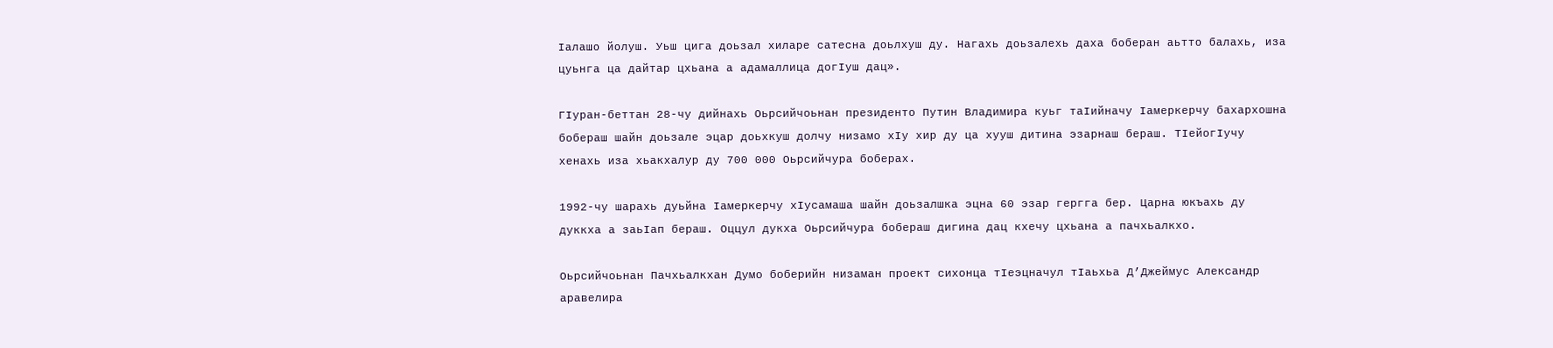Iалашо йолуш. Уьш цига доьзал хиларе сатесна доьлхуш ду. Нагахь доьзалехь даха боберан аьтто балахь, иза цуьнга ца дайтар цхьана а адамаллица догIуш дац».

ГIуран-беттан 28-чу дийнахь Оьрсийчоьнан президенто Путин Владимира куьг таIийначу Iамеркерчу бахархошна бобераш шайн доьзале эцар доьхкуш долчу низамо хIу хир ду ца хууш дитина эзарнаш бераш. ТIейогIучу хенахь иза хьакхалур ду 700 000 Оьрсийчура боберах.

1992-чу шарахь дуьйна Iамеркерчу хIусамаша шайн доьзалшка эцна 60 эзар гергга бер. Царна юкъахь ду дуккха а заьIап бераш. Оццул дукха Оьрсийчура бобераш дигина дац кхечу цхьана а пачхьалкхо.

Оьрсийчоьнан Пачхьалкхан Думо боберийн низаман проект сихонца тIеэцначул тIаьхьа Д’Джеймус Александр аравелира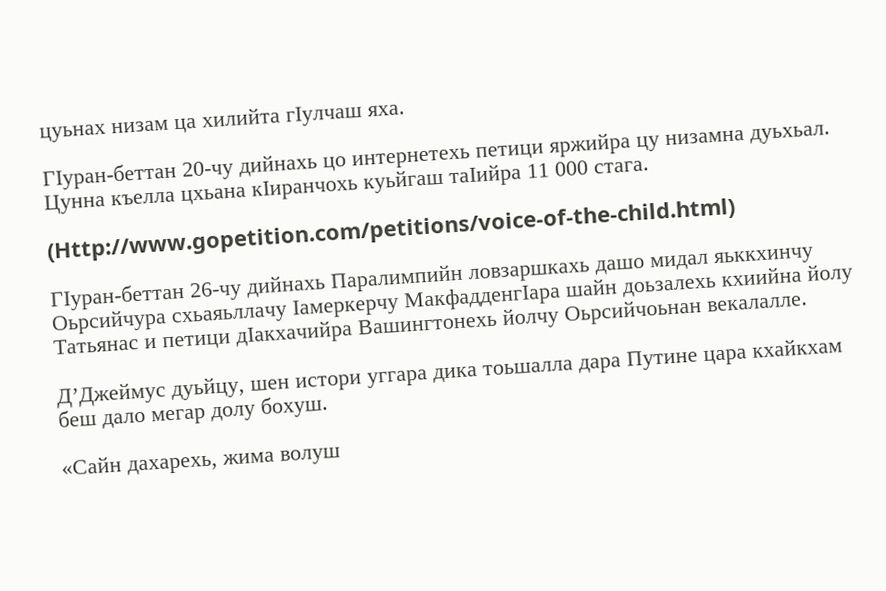цуьнах низам ца хилийта гIулчаш яха.

ГIуран-беттан 20-чу дийнахь цо интернетехь петици яржийра цу низамна дуьхьал. Цунна къелла цхьана кIиранчохь куьйгаш таIийра 11 000 стага.

(Http://www.gopetition.com/petitions/voice-of-the-child.html)

ГIуран-беттан 26-чу дийнахь Паралимпийн ловзаршкахь дашо мидал яьккхинчу Оьрсийчура схьаяьллачу Iамеркерчу МакфадденгIара шайн доьзалехь кхиийна йолу Татьянас и петици дIакхачийра Вашингтонехь йолчу Оьрсийчоьнан векалалле.

Д’Джеймус дуьйцу, шен истори уггара дика тоьшалла дара Путине цара кхайкхам беш дало мегар долу бохуш.

«Сайн дахарехь, жима волуш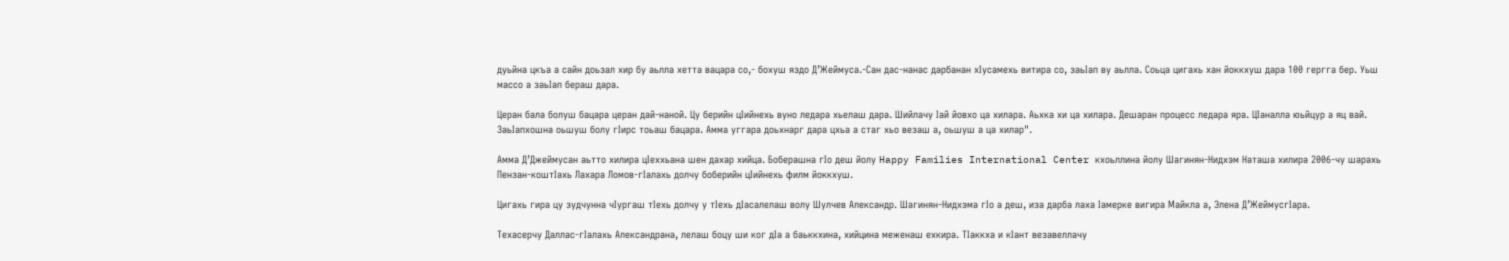дуьйна цкъа а сайн доьзал хир бу аьлла хетта вацара со,- бохуш яздо Д’Жеймуса.-Сан дас-нанас дарбанан хIусамехь витира со, заьIап ву аьлла. Соьца цигахь хан йоккхуш дара 100 гергга бер. Уьш массо а заьIап бераш дара.

Церан бала болуш бацара церан дай-наной. Цу берийн цIийнехь вуно ледара хьелаш дара. Шийлачу Iай йовхо ца хилара. Аьхка хи ца хилара. Дешаран процесс ледара яра. ЦIаналла юьйцур а яц вай. ЗаьIапхошна оьшуш болу гIирс тоьаш бацара. Амма уггара доьхнарг дара цхьа а стаг хьо везаш а, оьшуш а ца хилар".

Амма Д’Джеймусан аьтто хилира цIеххьана шен дахар хийца. Боберашна гIо деш йолу Happy Families International Center кхоьллина йолу Шагинян-Нидхэм Наташа хилира 2006-чу шарахь Пензан-коштIахь Лахара Ломов-гIалахь долчу боберийн цIийнехь филм йоккхуш.

Цигахь гира цу зудчунна чIургаш тIехь долчу у тIехь дIасалелаш волу Шулчев Александр. Шагинян-Нидхэма гIо а деш, иза дарба лаха Iамерке вигира Майкла а, Элена Д’ЖеймусгIара.

Техасерчу Даллас-гIалахь Александрана, лелаш боцу ши ког дIа а баьккхина, хийцина меженаш ехкира. ТIаккха и кIант везавеллачу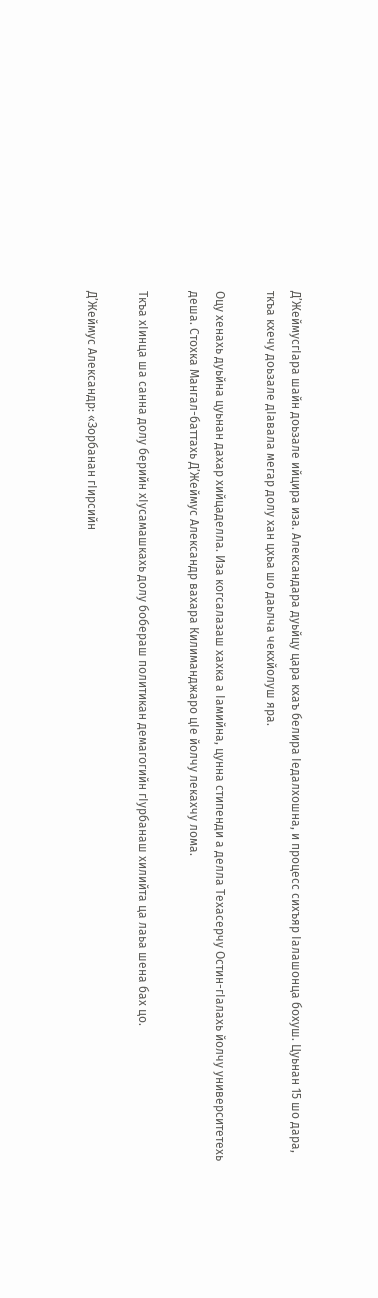Д’ЖеймусгIара шайн доьзале ийцира иза. Александара дуьйцу цара кхаъ белира Iедалхошна, и процесс сихъяр Iалашонца бохуш. Цуьнан 15 шо дара, ткъа кхечу доьзале дIавала мегар долу хан цхьа шо даьлча чекхйолуш яра.

Оцу хенахь дуьйна цуьнан дахар хийцаделла. Иза когсалазаш хахка а Iамийна, цунна стипенди а делла Техасерчу Остин-гIалахь йолчу университетехь деша. Стохка Мангал-баттахь Д’Жеймус Александр вахара Килиманджаро цIе йолчу лекахчу лома.

Ткъа хIинца ша санна долу берийн хIусамашкахь долу бобераш политикан демагогийн гIурбанаш хилийта ца лаьа шена бах цо.

Д’Жеймус Александр: «Зорбанан гIирсийн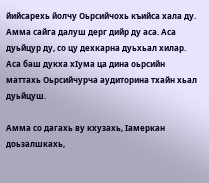йийсарехь йолчу Оьрсийчохь къийса хала ду. Амма сайга далуш дерг дийр ду аса. Аса дуьйцур ду, со цу дехкарна дуьхьал хилар. Аса баш дукха хIума ца дина оьрсийн маттахь Оьрсийчурча аудиторина тхайн хьал дуьйцуш.

Амма со дагахь ву кхузахь, Iамеркан доьзалшкахь,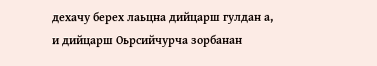дехачу берех лаьцна дийцарш гулдан а, и дийцарш Оьрсийчурча зорбанан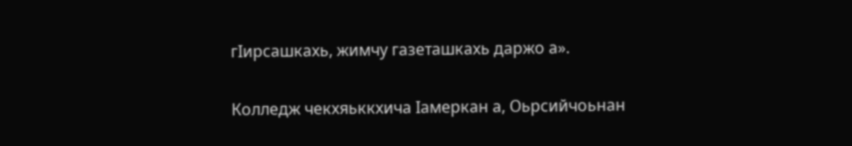гIирсашкахь, жимчу газеташкахь даржо а».

Колледж чекхяьккхича Iамеркан а, Оьрсийчоьнан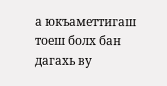а юкъаметтигаш тоеш болх бан дагахь ву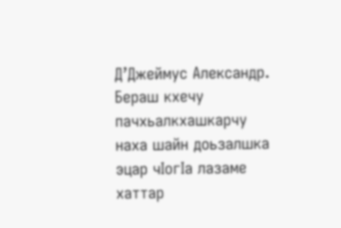Д’Джеймус Александр. Бераш кхечу пачхьалкхашкарчу наха шайн доьзалшка эцар чIогIа лазаме хаттар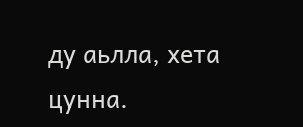ду аьлла, хета цунна.